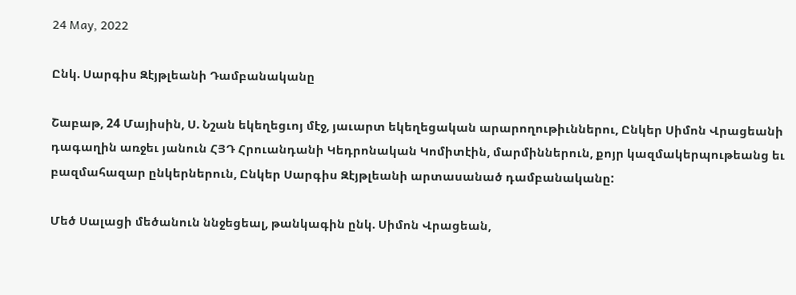24 May, 2022

Ընկ. Սարգիս Զէյթլեանի Դամբանականը

Շաբաթ, 24 Մայիսին, Ս. Նշան եկեղեցւոյ մէջ, յաւարտ եկեղեցական արարողութիւններու, Ընկեր Սիմոն Վրացեանի դագաղին առջեւ յանուն ՀՅԴ Հրուանդանի Կեդրոնական Կոմիտէին, մարմիններուն, քոյր կազմակերպութեանց եւ բազմահազար ընկերներուն, Ընկեր Սարգիս Զէյթլեանի արտասանած դամբանականը:

Մեծ Սալացի մեծանուն ննջեցեալ, թանկագին ընկ. Սիմոն Վրացեան,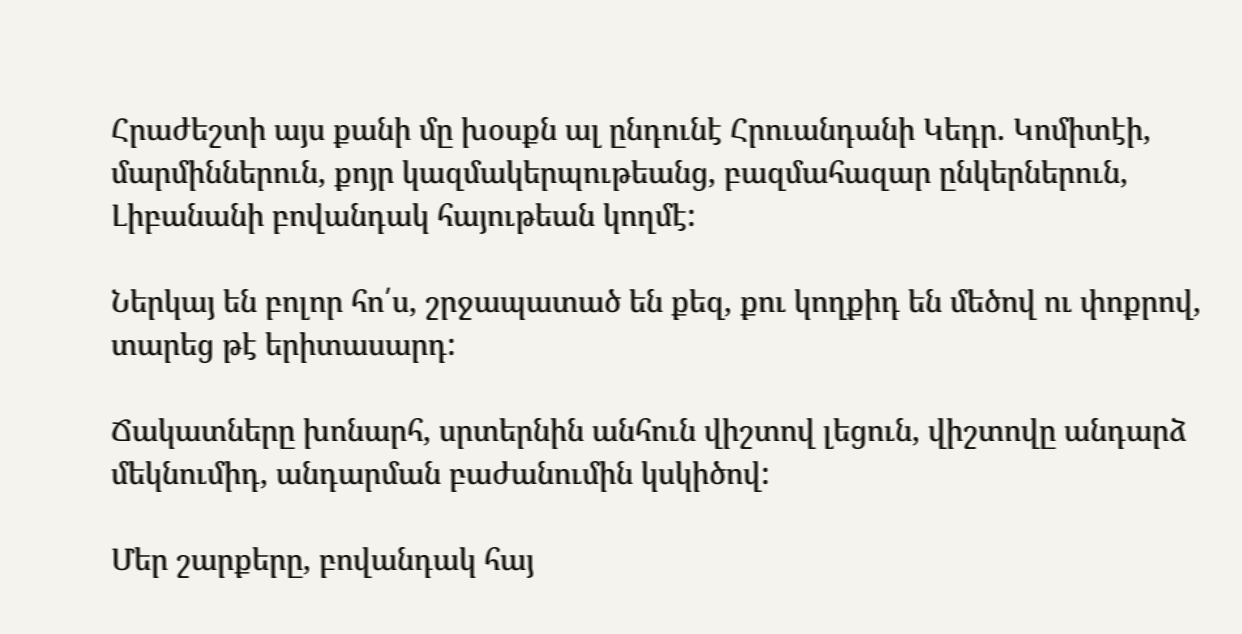Հրաժեշտի այս քանի մը խօսքն ալ ընդունէ Հրուանդանի Կեդր. Կոմիտէի, մարմիններուն, քոյր կազմակերպութեանց, բազմահազար ընկերներուն, Լիբանանի բովանդակ հայութեան կողմէ:

Ներկայ են բոլոր հո՛ս, շրջապատած են քեզ, քու կողքիդ են մեծով ու փոքրով, տարեց թէ երիտասարդ:

Ճակատները խոնարհ, սրտերնին անհուն վիշտով լեցուն, վիշտովը անդարձ մեկնումիդ, անդարման բաժանումին կսկիծով:

Մեր շարքերը, բովանդակ հայ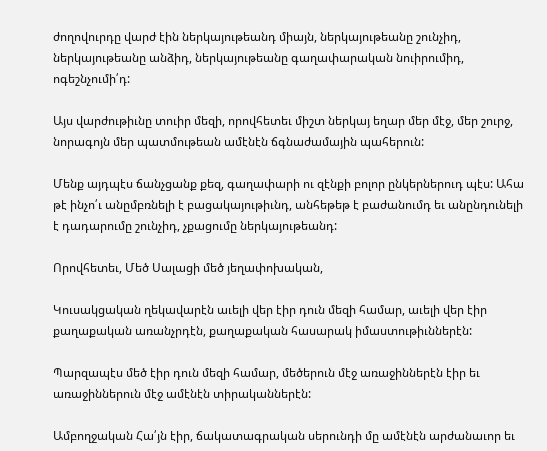ժողովուրդը վարժ էին ներկայութեանդ միայն, ներկայութեանը շունչիդ, ներկայութեանը անձիդ, ներկայութեանը գաղափարական նուիրումիդ, ոգեշնչումի՛դ:

Այս վարժութիւնը տուիր մեզի, որովհետեւ միշտ ներկայ եղար մեր մէջ, մեր շուրջ, նորագոյն մեր պատմութեան ամէնէն ճգնաժամային պահերուն:

Մենք այդպէս ճանչցանք քեզ, գաղափարի ու զէնքի բոլոր ընկերներուդ պէս: Ահա թէ ինչո՛ւ անըմբռնելի է բացակայութիւնդ, անհեթեթ է բաժանումդ եւ անընդունելի է դադարումը շունչիդ, չքացումը ներկայութեանդ:

Որովհետեւ, Մեծ Սալացի մեծ յեղափոխական,

Կուսակցական ղեկավարէն աւելի վեր էիր դուն մեզի համար, աւելի վեր էիր քաղաքական առանչրդէն, քաղաքական հասարակ իմաստութիւններէն:

Պարզապէս մեծ էիր դուն մեզի համար, մեծերուն մէջ առաջիններէն էիր եւ առաջիններուն մէջ ամէնէն տիրականներէն:

Ամբողջական Հա՛յն էիր, ճակատագրական սերունդի մը ամէնէն արժանաւոր եւ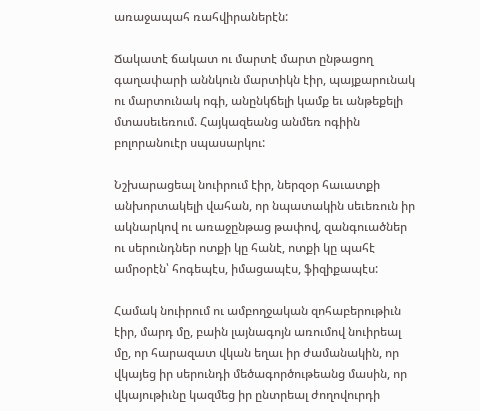առաջապահ ռահվիրաներէն:

Ճակատէ ճակատ ու մարտէ մարտ ընթացող գաղափարի աննկուն մարտիկն էիր, պայքարունակ ու մարտունակ ոգի, անընկճելի կամք եւ անթեքելի մտասեւեռում. Հայկազեանց անմեռ ոգիին բոլորանուէր սպասարկու:

Նշխարացեալ նուիրում էիր, ներզօր հաւատքի անխորտակելի վահան, որ նպատակին սեւեռուն իր ակնարկով ու առաջընթաց թափով, զանգուածներ ու սերունդներ ոտքի կը հանէ, ոտքի կը պահէ ամրօրէն՝ հոգեպէս, իմացապէս, ֆիզիքապէս:

Համակ նուիրում ու ամբողջական զոհաբերութիւն էիր, մարդ մը, բաին լայնագոյն առումով նուիրեալ մը, որ հարազատ վկան եղաւ իր ժամանակին, որ վկայեց իր սերունդի մեծագործութեանց մասին, որ վկայութիւնը կազմեց իր ընտրեալ ժողովուրդի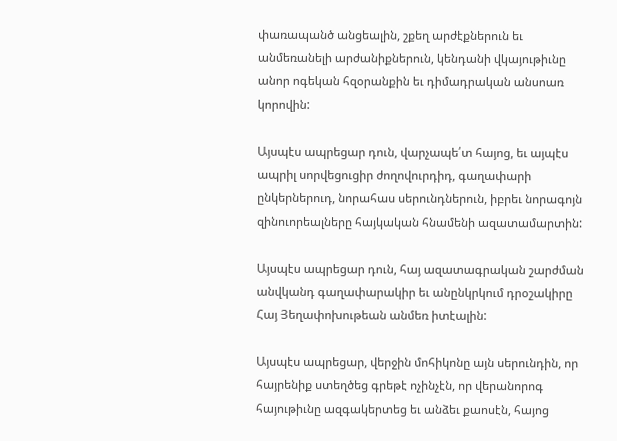փառապանծ անցեալին, շքեղ արժէքներուն եւ անմեռանելի արժանիքներուն, կենդանի վկայութիւնը անոր ոգեկան հզօրանքին եւ դիմադրական անսոառ կորովին:

Այսպէս ապրեցար դուն, վարչապե՛տ հայոց, եւ այպէս ապրիլ սորվեցուցիր ժողովուրդիդ, գաղափարի ընկերներուդ, նորահաս սերունդներուն, իբրեւ նորագոյն զինուորեալները հայկական հնամենի ազատամարտին:

Այսպէս ապրեցար դուն, հայ ազատագրական շարժման անվկանդ գաղափարակիր եւ անընկրկում դրօշակիրը Հայ Յեղափոխութեան անմեռ իտէալին:

Այսպէս ապրեցար, վերջին մոհիկոնը այն սերունդին, որ հայրենիք ստեղծեց գրեթէ ոչինչէն, որ վերանորոգ հայութիւնը ազգակերտեց եւ անձեւ քաոսէն, հայոց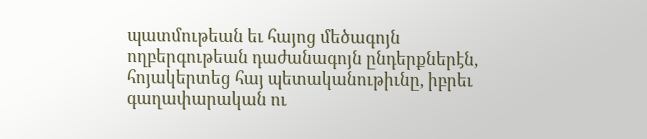պատմութեան եւ հայոց մեծագոյն ողբերգութեան դաժանագոյն ընդերքներէն, հոյակերտեց հայ պետականութիւնը, իբրեւ գաղափարական ու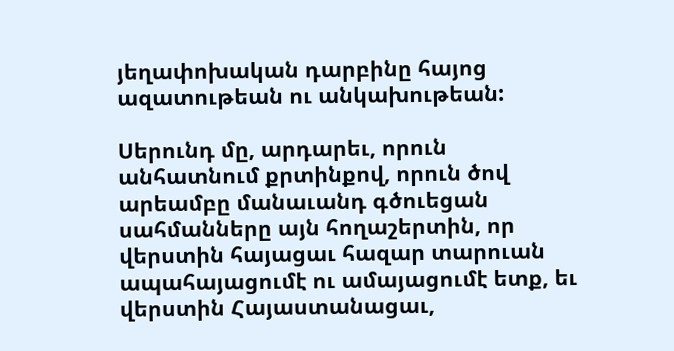յեղափոխական դարբինը հայոց ազատութեան ու անկախութեան:

Սերունդ մը, արդարեւ, որուն անհատնում քրտինքով, որուն ծով արեամբը մանաւանդ գծուեցան սահմանները այն հողաշերտին, որ վերստին հայացաւ հազար տարուան ապահայացումէ ու ամայացումէ ետք, եւ վերստին Հայաստանացաւ,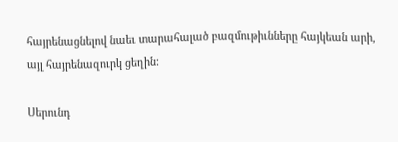հայրենացնելով նաեւ տարահալած բազմութիւնները հայկեան արի, այլ հայրենազուրկ ցեղին:

Սերունդ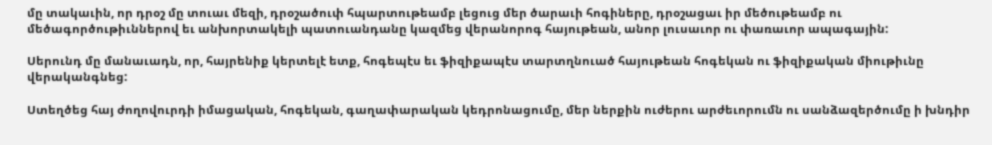մը տակաւին, որ դրօշ մը տուաւ մեզի, դրօշածուփ հպարտութեամբ լեցուց մեր ծարաւի հոգիները, դրօշացաւ իր մեծութեամբ ու մեծագործութիւններով եւ անխորտակելի պատուանդանը կազմեց վերանորոգ հայութեան, անոր լուսաւոր ու փառաւոր ապագային:

Սերունդ մը մանաւադն, որ, հայրենիք կերտելէ ետք, հոգեպէս եւ ֆիզիքապէս տարտղնուած հայութեան հոգեկան ու ֆիզիքական միութիւնը վերականգնեց:

Ստեղծեց հայ ժողովուրդի իմացական, հոգեկան, գաղափարական կեդրոնացումը, մեր ներքին ուժերու արժեւորումն ու սանձազերծումը ի խնդիր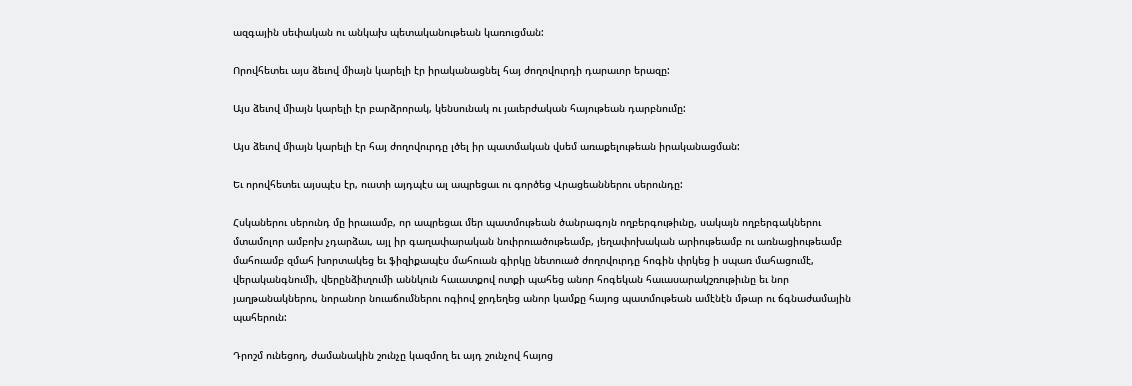ազգային սեփական ու անկախ պետականութեան կառուցման:

Որովհետեւ այս ձեւով միայն կարելի էր իրականացնել հայ ժողովուրդի դարաւոր երազը:

Այս ձեւով միայն կարելի էր բարձրորակ, կենսունակ ու յաւերժական հայութեան դարբնումը:

Այս ձեւով միայն կարելի էր հայ ժողովուրդը լծել իր պատմական վսեմ առաքելութեան իրականացման:

Եւ որովհետեւ այսպէս էր, ուստի այդպէս ալ ապրեցաւ ու գործեց Վրացեաններու սերունդը:

Հսկաներու սերունդ մը իրաւամբ, որ ապրեցաւ մեր պատմութեան ծանրագոյն ողբերգութիւնը, սակայն ողբերգակներու մտամոլոր ամբոխ չդարձաւ, այլ իր գաղափարական նուիրուածութեամբ, յեղափոխական արիութեամբ ու առնացիութեամբ մահուամբ զմահ խորտակեց եւ ֆիզիքապէս մահուան գիրկը նետուած ժողովուրդը հոգին փրկեց ի սպառ մահացումէ, վերականգնումի, վերընձիւղումի աննկուն հաւատքով ոտքի պահեց անոր հոգեկան հաւասարակշռութիւնը եւ նոր յաղթանակներու, նորանոր նուաճումներու ոգիով ջրդեղեց անոր կամքը հայոց պատմութեան ամէնէն մթար ու ճգնաժամային պահերուն:

Դրոշմ ունեցող, ժամանակին շունչը կազմող եւ այդ շունչով հայոց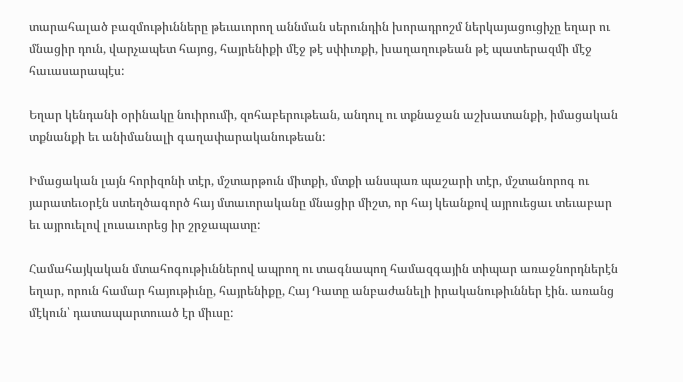տարահալած բազմութիւնները թեւաւորող աննման սերունդին խորադրոշմ ներկայացուցիչը եղար ու մնացիր դուն, վարչապետ հայոց, հայրենիքի մէջ թէ սփիւռքի, խաղաղութեան թէ պատերազմի մէջ հաւասարապէս:

Եղար կենդանի օրինակը նուիրումի, զոհաբերութեան, անդուլ ու տքնաջան աշխատանքի, իմացական տքնանքի եւ անիմանալի գաղափարականութեան:

Իմացական լայն հորիզոնի տէր, մշտարթուն միտքի, մտքի անսպառ պաշարի տէր, մշտանորոգ ու յարատեւօրէն ստեղծագործ հայ մտաւորականը մնացիր միշտ, որ հայ կեանքով այրուեցաւ տեւաբար եւ այրուելով լուսաւորեց իր շրջապատը:

Համահայկական մտահոգութիւններով ապրող ու տագնապող համազգային տիպար առաջնորդներէն եղար, որուն համար հայութիւնը, հայրենիքը, Հայ Դատը անբաժանելի իրականութիւններ էին. առանց մէկուն՝ դատապարտուած էր միւսը: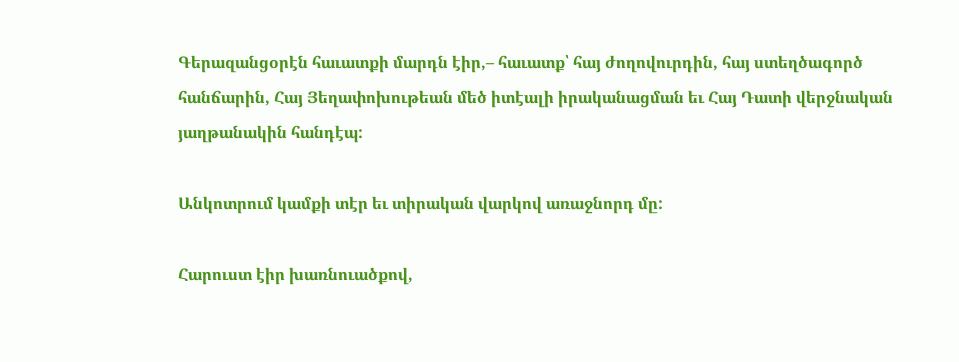Գերազանցօրէն հաւատքի մարդն էիր,– հաւատք՝ հայ ժողովուրդին, հայ ստեղծագործ հանճարին, Հայ Յեղափոխութեան մեծ իտէալի իրականացման եւ Հայ Դատի վերջնական յաղթանակին հանդէպ:

Անկոտրում կամքի տէր եւ տիրական վարկով առաջնորդ մը:

Հարուստ էիր խառնուածքով,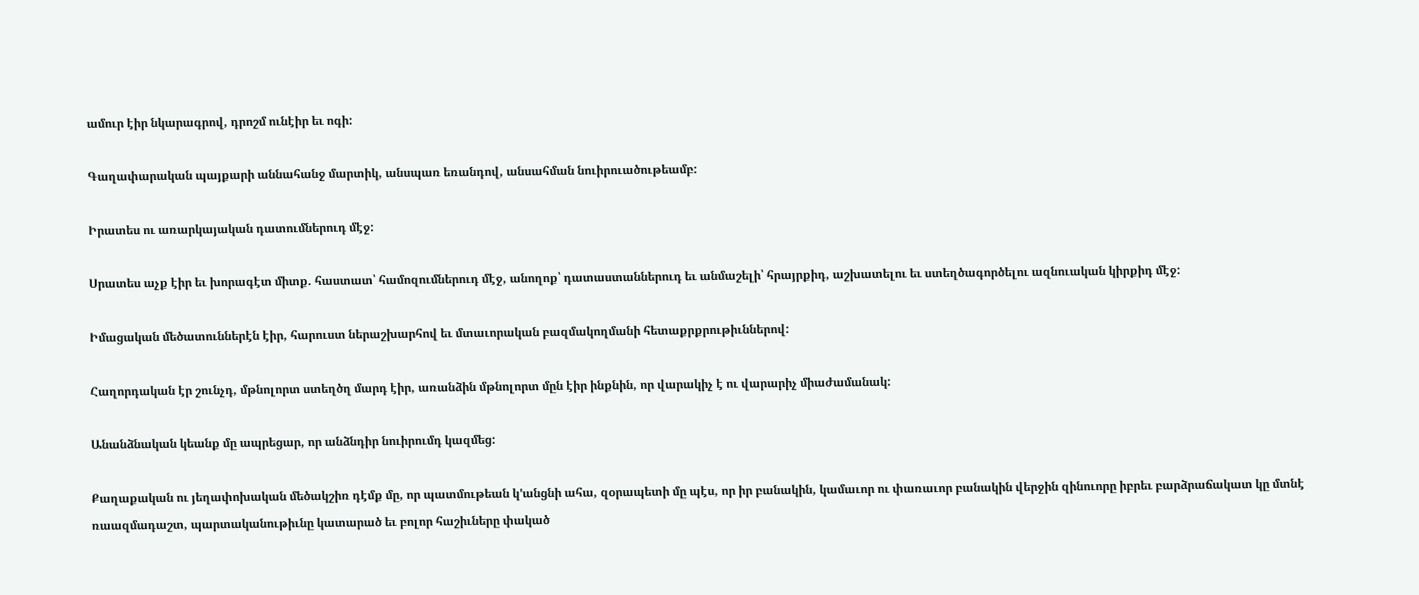ամուր էիր նկարագրով, դրոշմ ունէիր եւ ոգի:

Գաղափարական պայքարի աննահանջ մարտիկ, անսպառ եռանդով, անսահման նուիրուածութեամբ:

Իրատես ու առարկայական դատումներուդ մէջ:

Սրատես աչք էիր եւ խորագէտ միտք. հաստատ՝ համոզումներուդ մէջ, անողոք՝ դատաստաններուդ եւ անմաշելի՝ հրայրքիդ, աշխատելու եւ ստեղծագործելու ազնուական կիրքիդ մէջ:

Իմացական մեծատուններէն էիր, հարուստ ներաշխարհով եւ մտաւորական բազմակողմանի հետաքրքրութիւններով:

Հաղորդական էր շունչդ, մթնոլորտ ստեղծղ մարդ էիր, առանձին մթնոլորտ մըն էիր ինքնին, որ վարակիչ է ու վարարիչ միաժամանակ:

Անանձնական կեանք մը ապրեցար, որ անձնդիր նուիրումդ կազմեց:

Քաղաքական ու յեղափոխական մեծակշիռ դէմք մը, որ պատմութեան կ'անցնի ահա, զօրապետի մը պէս, որ իր բանակին, կամաւոր ու փառաւոր բանակին վերջին զինուորը իբրեւ բարձրաճակատ կը մտնէ ռաազմադաշտ, պարտականութիւնը կատարած եւ բոլոր հաշիւները փակած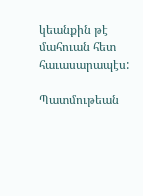կեանքին թէ մահուան հետ հաւասարապէս:

Պատմութեան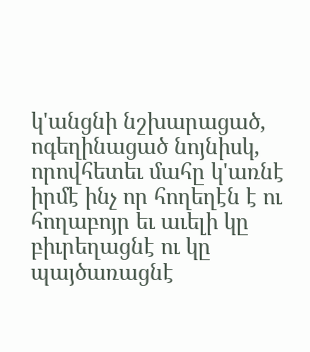կ'անցնի նշխարացած, ոգեղինացած նոյնիսկ, որովհետեւ մահը կ'առնէ իրմէ ինչ որ հողեղէն է ու հողաբոյր եւ աւելի կը բիւրեղացնէ ու կը պայծառացնէ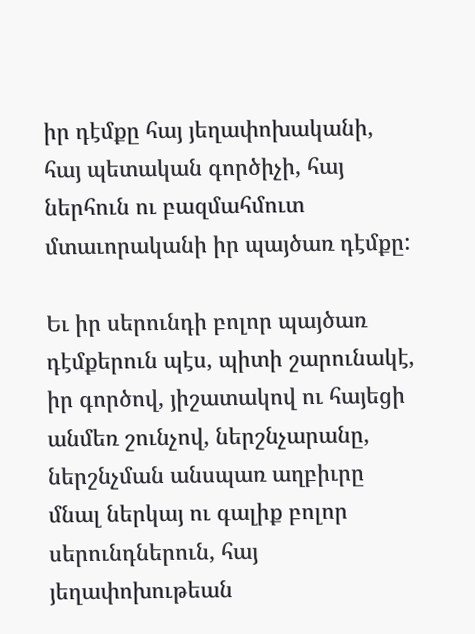իր դէմքը հայ յեղափոխականի, հայ պետական գործիչի, հայ ներհուն ու բազմահմուտ մտաւորականի իր պայծառ դէմքը:

Եւ իր սերունդի բոլոր պայծառ դէմքերուն պէս, պիտի շարունակէ, իր գործով, յիշատակով ու հայեցի անմեռ շունչով, ներշնչարանը, ներշնչման անսպառ աղբիւրը մնալ ներկայ ու գալիք բոլոր սերունդներուն, հայ յեղափոխութեան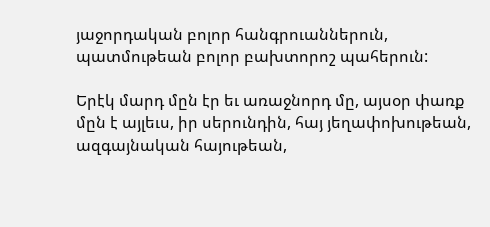յաջորդական բոլոր հանգրուաններուն, պատմութեան բոլոր բախտորոշ պահերուն:

Երէկ մարդ մըն էր եւ առաջնորդ մը, այսօր փառք մըն է այլեւս, իր սերունդին, հայ յեղափոխութեան, ազգայնական հայութեան,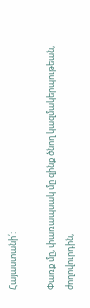Հայաստանի՛:

Փառք մը, փառապսակ մը զինք ծնող կազմակերպութեան, ժողովուրդին,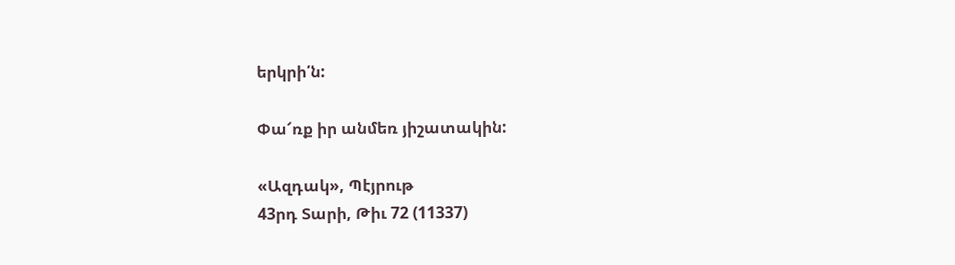երկրի՛ն:

Փա՜ռք իր անմեռ յիշատակին:

«Ազդակ», Պէյրութ
43րդ Տարի, Թիւ 72 (11337)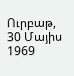Ուրբաթ, 30 Մայիս 1969